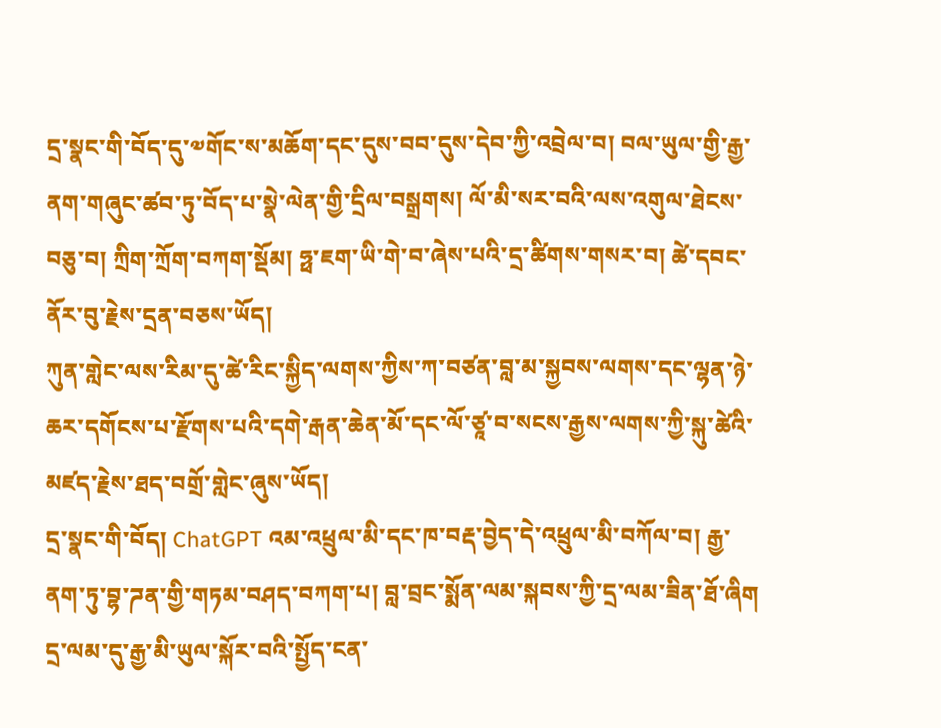དྲ་སྣང་གི་བོད་དུ་༧གོང་ས་མཆོག་དང་དུས་བབ་དུས་དེབ་ཀྱི་འབྲེལ་བ། བལ་ཡུལ་གྱི་རྒྱ་ནག་གཞུང་ཚབ་ཏུ་བོད་པ་སྣེ་ལེན་གྱི་དྲིལ་བསྒྲགས། ལོ་མི་སར་བའི་ལས་འགུལ་ཐེངས་བཅུ་བ། ཀྲིག་ཀྲོག་བཀག་སྡོམ། ཧྥ་ཇག་ཡི་གེ་བ་ཞེས་པའི་དྲ་ཚིགས་གསར་བ། ཚེ་དབང་ནོར་བུ་རྗེས་དྲན་བཅས་ཡོད།
ཀུན་གླེང་ལས་རིམ་དུ་ཚེ་རིང་སྐྱིད་ལགས་ཀྱིས་ཀ་བཙན་བླ་མ་སྐྱབས་ལགས་དང་ལྷན་ཉེ་ཆར་དགོངས་པ་རྫོགས་པའི་དགེ་རྒན་ཆེན་མོ་དང་ལོ་ཙཱ་བ་སངས་རྒྱས་ལགས་ཀྱི་སྐུ་ཚེའི་མཛད་རྗེས་ཐད་བགྲོ་གླེང་ཞུས་ཡོད།
དྲ་སྣང་གི་བོད། ChatGPT འམ་འཕྲུལ་མི་དང་ཁ་བརྡ་བྱེད་དེ་འཕྲུལ་མི་བཀོལ་བ། རྒྱ་ནག་ཏུ་བྷ་ཌན་གྱི་གཏམ་བཤད་བཀག་པ། བླ་བྲང་སྨོན་ལམ་སྐབས་ཀྱི་དྲ་ལམ་ཟིན་ཐོ་ཞིག དྲ་ལམ་དུ་རྒྱ་མི་ཡུལ་སྐོར་བའི་སྤྱོད་ངན་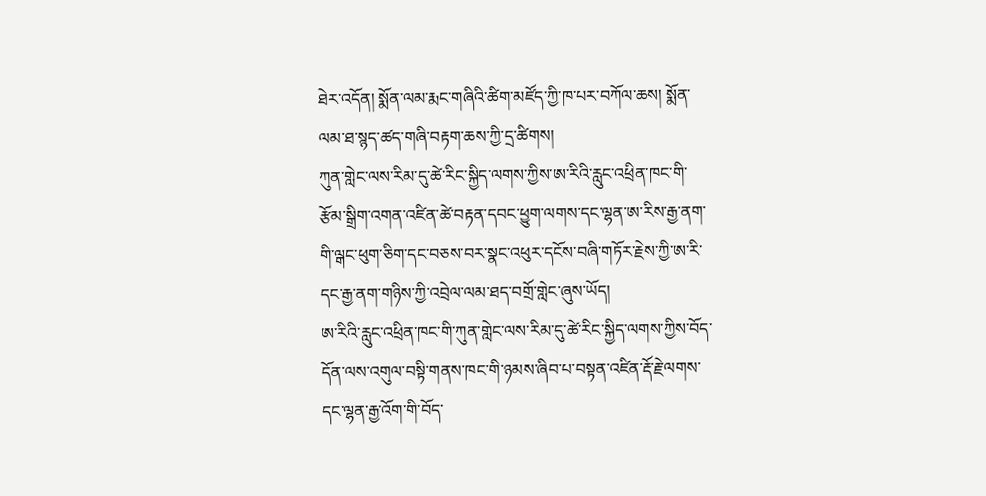ཐེར་འདོན། སྨོན་ལམ་རྨང་གཞིའི་ཚིག་མཛོད་ཀྱི་ཁ་པར་བཀོལ་ཆས། སྨོན་ལམ་ཐ་སྙད་ཚད་གཞི་བརྟག་ཆས་ཀྱི་དྲ་ཚིགས།
ཀུན་གླེང་ལས་རིམ་དུ་ཚེ་རིང་སྐྱིད་ལགས་ཀྱིས་ཨ་རིའི་རླུང་འཕྲིན་ཁང་གི་རྩོམ་སྒྲིག་འགན་འཛིན་ཚེ་བརྟན་དབང་ཕྱུག་ལགས་དང་ལྷན་ཨ་རིས་རྒྱ་ནག་གི་ལྒང་ཕུག་ཅིག་དང་བཅས་བར་སྣང་འཕུར་དངོས་བཞི་གཏོར་རྗེས་ཀྱི་ཨ་རི་དང་རྒྱ་ནག་གཉིས་ཀྱི་འབྲེལ་ལམ་ཐད་བགྲོ་གླེང་ཞུས་ཡོད།
ཨ་རིའི་རླུང་འཕྲིན་ཁང་གི་ཀུན་གླེང་ལས་རིམ་དུ་ཚེ་རིང་སྐྱིད་ལགས་ཀྱིས་བོད་དོན་ལས་འགུལ་བསྟི་གནས་ཁང་གི་ཉམས་ཞིབ་པ་བསྟན་འཛིན་རྡོ་རྗེ་ལགས་དང་ལྷན་རྒྱ་འོག་གི་བོད་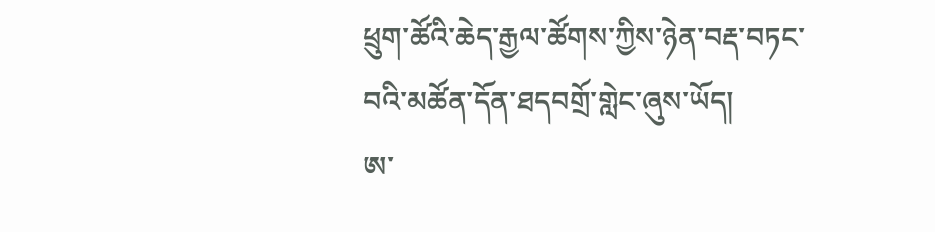ཕྲུག་ཚོའི་ཆེད་རྒྱལ་ཚོགས་ཀྱིས་ཉེན་བརྡ་བཏང་བའི་མཚོན་དོན་ཐདབགྲོ་གླེང་ཞུས་ཡོད།
ཨ་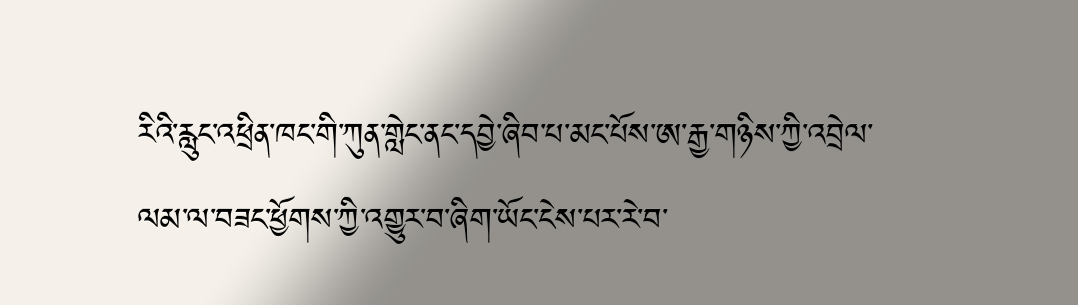རིའི་རླུང་འཕྲིན་ཁང་གི་ཀུན་གླེང་ནང་དབྱེ་ཞིབ་པ་མང་པོས་ཨ་རྒྱ་གཉིས་ཀྱི་འབྲེལ་ལམ་ལ་བཟང་ཕྱོགས་ཀྱི་འགྱུར་བ་ཞིག་ཡོང་ངེས་པར་རེ་བ་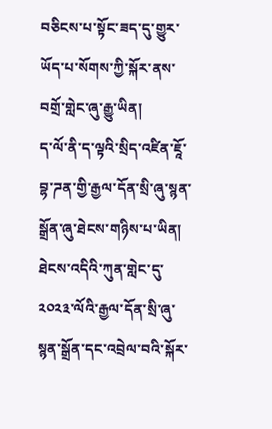བཅིངས་པ་སྟོང་ཟད་དུ་གྱུར་ཡོད་པ་སོགས་ཀྱི་སྐོར་ནས་བགྲོ་གླེང་ཞུ་རྒྱུ་ཡིན།
ད་ལོ་ནི་ད་ལྟའི་སྲིད་འཛིན་ཇཱོ་བྷ་ཌན་གྱི་རྒྱལ་དོན་སྲི་ཞུ་སྙན་སྒྲོན་ཞུ་ཐེངས་གཉིས་པ་ཡིན། ཐེངས་འདིའི་ཀུན་གླེང་དུ་༢༠༢༣་ལོའི་རྒྱལ་དོན་སྲི་ཞུ་སྙན་སྒྲོན་དང་འབྲེལ་བའི་སྐོར་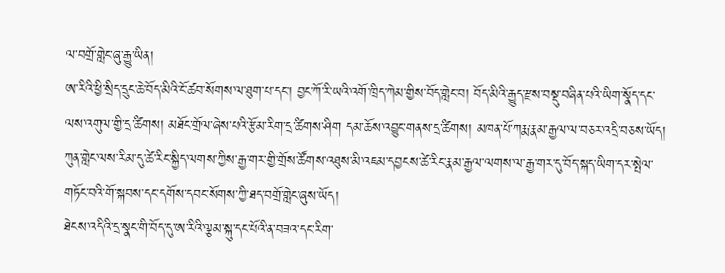ལ་བགྲོ་གླེང་ཞུ་རྒྱུ་ཡིན།
ཨ་རིའི་ཕྱི་སྲིད་དྲུང་ཆེ་བོད་མིའི་ངོ་ཚབ་སོགས་ལ་ཐུག་པ་དང་། བྱང་ཀོ་རི་ཡའི་འགོ་ཁྲིད་ཀེམ་གྱིས་བོད་གླེང་བ། བོད་མིའི་རྒྱུད་རྫས་བསྡུ་བཞིན་པའི་ཡིག་སྣོད་དང་ལས་འགུལ་གྱི་དྲ་ཚིགས། མཐོང་གྲོལ་ཞེས་པའི་རྩོམ་རིག་དྲ་ཚིགས་ཤིག དམ་ཆོས་འབྱུང་གནས་དྲ་ཚིགས། མཁན་པོ་ཀརྨ་རྣམ་རྒྱལ་ལ་བཅར་འདྲི་བཅས་ཡོད།
ཀུན་གླེང་ལས་རིམ་དུ་ཚེ་རིང་སྐྱིད་ལགས་ཀྱིས་རྒྱ་གར་གྱི་གྲོས་ཚོགས་འཐུས་མི་འཇམ་དབྱངས་ཚེ་རིང་རྣམ་རྒྱལ་ལགས་ལ་རྒྱ་གར་དུ་བོད་སྐད་ཡིག་དར་སྤེལ་གཏོང་བའི་གོ་སྐབས་དང་དགོས་དབང་སོགས་ཀྱི་ཐད་བགྲོ་གླེང་ཞུས་ཡོད།
ཐེངས་འདིའི་དྲ་སྣང་གི་བོད་དུ་ཨ་རིའི་ལྕམ་སྐུ་དང་པོའི་ན་བཟའ་དང་རིག་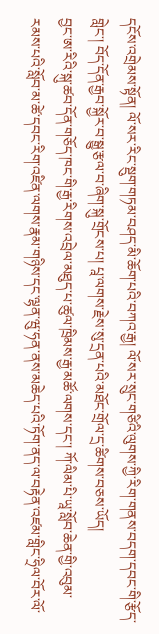དངོས་འགྲེམས་སྟོན། ལོ་སར་རིང་སྡུག་གཏམ་བཤད་མི་ཆོག་པའི་བཀའ་རྒྱ། ལོ་སར་སྲུང་གཙིའི་ལུགས་ཀྱི་རིག་གནས་བདག་དབང་གི་རྩོད་གླེང་། བོད་དོན་རྒྱབ་སྐྱོར་བ་སྒྱུ་རྩལ་བ་ཞིག་སྐུ་གྲོངས་པ། པཱ་ལགས་རྗེས་སུ་དྲན་པའི་མཐོང་གྲོལ་དྲ་ཚིགས་བཅས་ཡོད།
བྱང་ཨ་རིའི་སྐུ་ཚབ་དོན་གཅོད་ཁང་གི་རྒྱ་རིགས་འབྲེལ་མཐུད་པ་ཚུལ་ཁྲིམས་རྒྱ་མཚོ་ལགས་དང་། ཀོ་ལིམ་པི་ཡཱ་སློབ་ཆེན་གྱི་འབུམ་རམས་པའི་སློབ་མ་ཚེ་དབང་རིག་འཛིན་ལགས་རྣམ་གཉིས་དང་ལྷན་ཝུ་ཧན་ནས་མཆེད་པའི་ཏོག་ནད་ལ་བརྟེན་འཛམ་གླིང་ཧྲིལ་བོར་ལོ་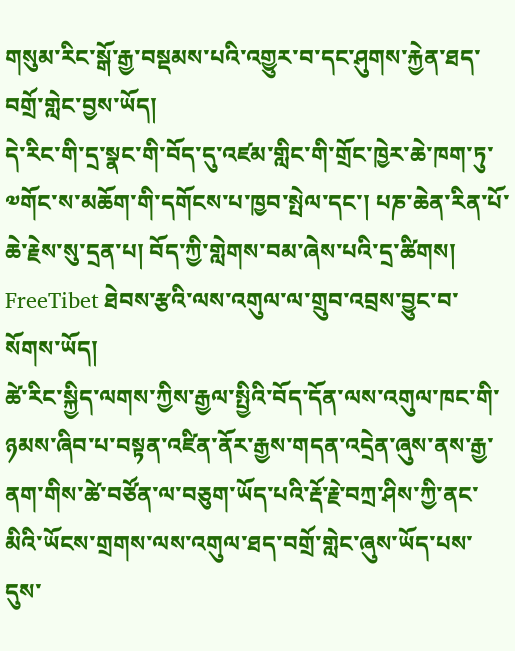གསུམ་རིང་སྒོ་རྒྱ་བསྡམས་པའི་འགྱུར་བ་དང་ཤུགས་རྐྱེན་ཐད་བགྲོ་གླེང་བྱས་ཡོད།
དེ་རིང་གི་དྲ་སྣང་གི་བོད་དུ་འཛམ་གླིང་གི་གྲོང་ཁྱེར་ཆེ་ཁག་ཏུ་༧གོང་ས་མཆོག་གི་དགོངས་པ་ཁྱབ་སྤེལ་དང་། པཎ་ཆེན་རིན་པོ་ཆེ་རྗེས་སུ་དྲན་པ། བོད་ཀྱི་གླེགས་བམ་ཞེས་པའི་དྲ་ཚིགས། FreeTibet ཐེབས་རྩའི་ལས་འགུལ་ལ་གྲུབ་འབྲས་བྱུང་བ་སོགས་ཡོད།
ཚེ་རིང་སྐྱིད་ལགས་ཀྱིས་རྒྱལ་སྤྱིའི་བོད་དོན་ལས་འགུལ་ཁང་གི་ཉམས་ཞིབ་པ་བསྟན་འཛིན་ནོར་རྒྱས་གདན་འདྲེན་ཞུས་ནས་རྒྱ་ནག་གིས་ཚེ་བཙོན་ལ་བཅུག་ཡོད་པའི་རྡོ་རྗེ་བཀྲ་ཤིས་ཀྱི་ནང་མིའི་ཡོངས་གྲགས་ལས་འགུལ་ཐད་བགྲོ་གླེང་ཞུས་ཡོད་པས་དུས་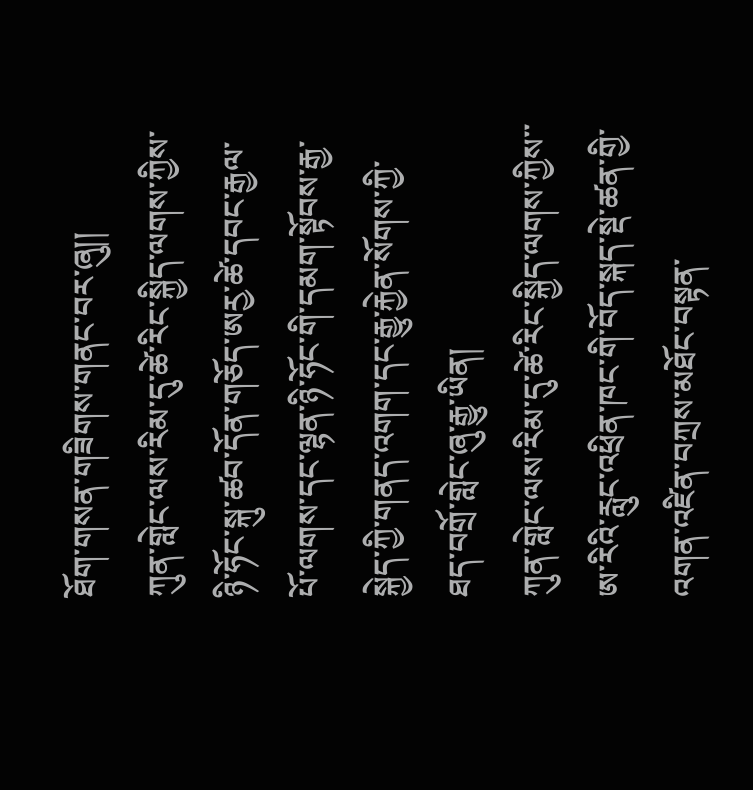ཐོག་གསན་གཟིགས་གནང་བར་ཞུ།།
ཀུན་གླེང་ལས་རིམ་དུ་ཚེ་རིང་སྐྱིད་ལགས་ཀྱིས་ཉི་ཧོང་སྐུ་ཚབ་དོན་གཅོད་ཨརྱ་ཚེ་དབང་རྒྱལ་པོ་ལགས་དང་ལྷན་ཉི་ཧོང་གི་དམག་སྟོབས་རྒྱ་སྐྱེད་ཀྱི་གནད་འགག་དང་རྒྱུ་རྐྱེན་སོགས་ཀྱི་ཐད་བགྲོ་གླེང་ཞུ་རྒྱུ་ཡིན།
ཀུན་གླེང་ལས་རིམ་དུ་ཚེ་རིང་སྐྱིད་ལགས་ཀྱིས་་ཨ་རིའི་རླུང་འཕྲིན་ཁང་གི་བོད་སྐད་སྡེ་ཚན་གྱི་འགན་འཛིན་བཀྲས་མཐོང་བསྟན་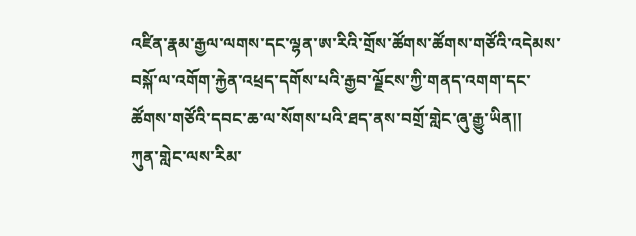འཛིན་རྣམ་རྒྱལ་ལགས་དང་ལྷན་ཨ་རིའི་གྲོས་ཚོགས་ཚོགས་གཙོའི་འདེམས་བསྐོ་ལ་འགོག་རྐྱེན་འཕྲད་དགོས་པའི་རྒྱབ་ལྗོངས་ཀྱི་གནད་འགག་དང་ཚོགས་གཙོའི་དབང་ཆ་ལ་སོགས་པའི་ཐད་ནས་བགྲོ་གླེང་ཞུ་རྒྱུ་ཡིན།།
ཀུན་གླེང་ལས་རིམ་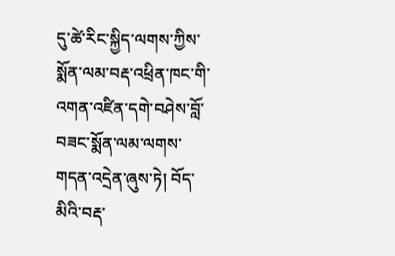དུ་ཚེ་རིང་སྐྱིད་ལགས་ཀྱིས་སྨོན་ལམ་བརྡ་འཕྲིན་ཁང་གི་འགན་འཛིན་དགེ་བཤེས་བློ་བཟང་སྨོན་ལམ་ལགས་གདན་འདྲེན་ཞུས་ཏེ། བོད་མིའི་བརྡ་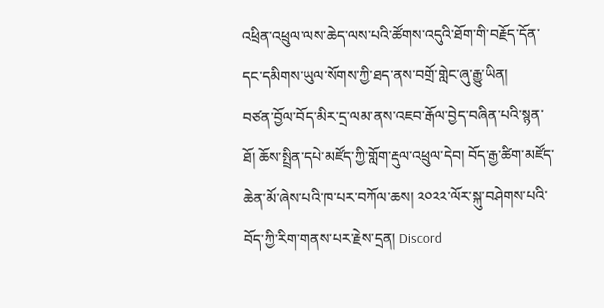འཕྲིན་འཕྲུལ་ལས་ཆེད་ལས་པའི་ཚོགས་འདུའི་ཐོག་གི་བརྗོད་དོན་དང་དམིགས་ཡུལ་སོགས་ཀྱི་ཐད་ནས་བགྲོ་གླེང་ཞུ་རྒྱུ་ཡིན།
བཙན་བྱོལ་བོད་མིར་དྲ་ལམ་ནས་འཇབ་རྒོལ་བྱེད་བཞིན་པའི་སྙན་ཐོ། ཆོས་སྤྲིན་དཔེ་མཛོད་ཀྱི་གློག་རྡུལ་འཕྲུལ་དེབ། བོད་རྒྱ་ཚིག་མཛོད་ཆེན་མོ་ཞེས་པའི་ཁ་པར་བཀོལ་ཆས། ༢༠༢༢་ལོར་སྐུ་བཤེགས་པའི་བོད་ཀྱི་རིག་གནས་པར་རྗེས་དྲན། Discord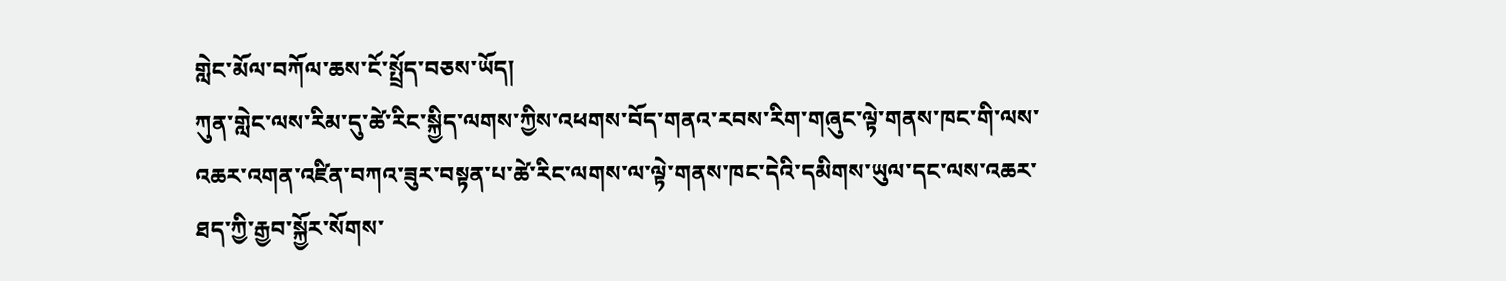གླེང་མོལ་བཀོལ་ཆས་ངོ་སྤྲོད་བཅས་ཡོད།
ཀུན་གླེང་ལས་རིམ་དུ་ཚེ་རིང་སྐྱིད་ལགས་ཀྱིས་འཕགས་བོད་གནའ་རབས་རིག་གཞུང་ལྟེ་གནས་ཁང་གི་ལས་འཆར་འགན་འཛིན་བཀའ་ཟུར་བསྟན་པ་ཚེ་རིང་ལགས་ལ་ལྟེ་གནས་ཁང་དེའི་དམིགས་ཡུལ་དང་ལས་འཆར་ཐད་ཀྱི་རྒྱབ་སྐྱོར་སོགས་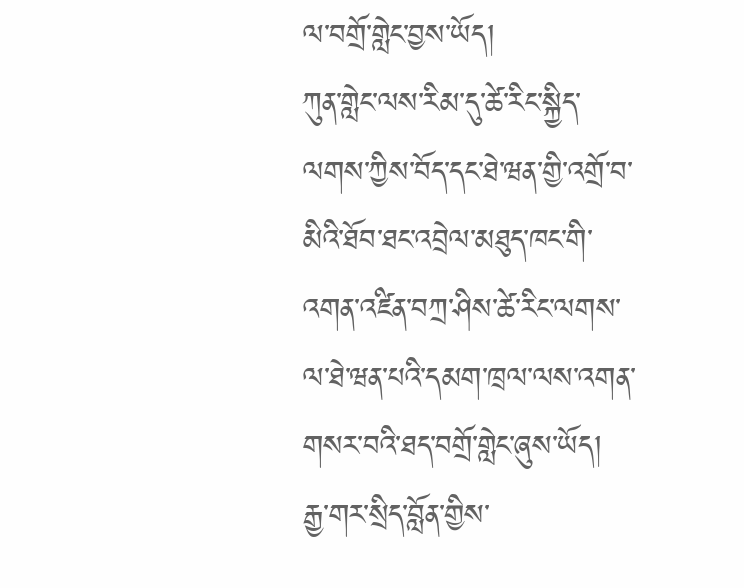ལ་བགྲོ་གླེང་བྱས་ཡོད།
ཀུན་གླེང་ལས་རིམ་དུ་ཚེ་རིང་སྐྱིད་ལགས་ཀྱིས་བོད་དང་ཐེ་ཝན་གྱི་འགྲོ་བ་མིའི་ཐོབ་ཐང་འབྲེལ་མཐུད་ཁང་གི་འགན་འཛིན་བཀྲ་ཤིས་ཚེ་རིང་ལགས་ལ་ཐེ་ཝན་པའི་དམག་ཁྲལ་ལས་འགན་གསར་བའི་ཐད་བགྲོ་གླེང་ཞུས་ཡོད།
རྒྱ་གར་སྲིད་བློན་གྱིས་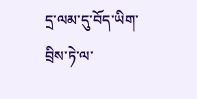དྲ་ལམ་དུ་བོད་ཡིག་བྲིས་ཏེ་ལ་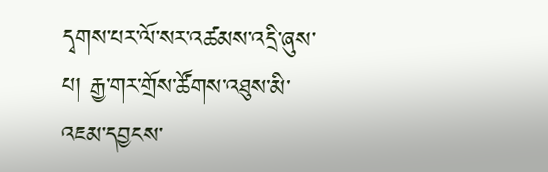དྭགས་པར་ལོ་སར་འཚམས་འདྲི་ཞུས་པ། རྒྱ་གར་གྲོས་ཚོགས་འཐུས་མི་འཇམ་དབྱངས་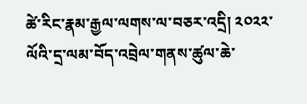ཚེ་རིང་རྣམ་རྒྱལ་ལགས་ལ་བཅར་འདྲི། ༢༠༢༢་ལོའི་དྲ་ལམ་བོད་འབྲེལ་གནས་ཚུལ་ཆེ་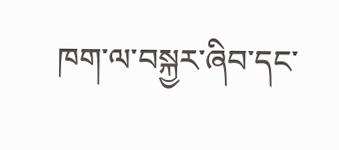ཁག་ལ་བསྐྱར་ཞིབ་དང་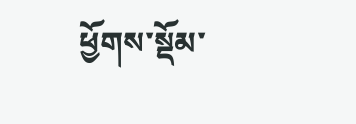ཕྱོགས་སྡོམ་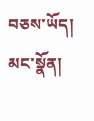བཅས་ཡོད།
མང་སྣོན།